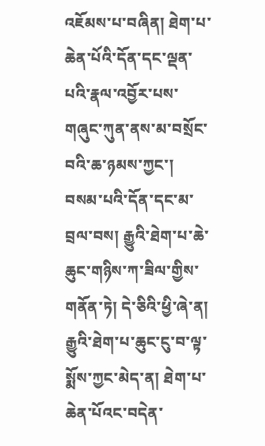འཇོམས་པ་བཞིན། ཐེག་པ་ཆེན་པོའི་དོན་དང་ལྡན་པའི་རྣལ་འབྱོར་པས་གཞུང་ཀུན་ནས་མ་བསྲོང་བའི་ཆ་ཉམས་ཀྱང་། བསམ་པའི་དོན་དང་མ་བྲལ་བས། རྒྱུའི་ཐེག་པ་ཆེ་ཆུང་གཉིས་ཀ་ཟིལ་གྱིས་གནོན་ཏེ། དེ་ཅིའི་ཕྱི་ཞེ་ན། རྒྱུའི་ཐེག་པ་ཆུང་ངུ་བ་ལྟ་སྨོས་ཀྱང་མེད་ན། ཐེག་པ་ཆེན་པོའང་བདེན་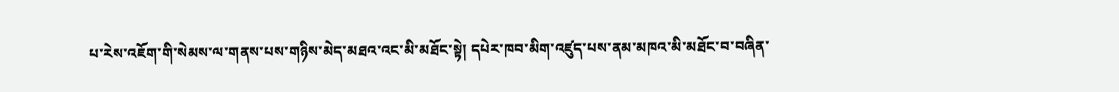པ་རེས་འཇོག་གི་སེམས་ལ་གནས་པས་གཉིས་མེད་མཐའ་འང་མི་མཐོང་སྟེ། དཔེར་ཁབ་མིག་འཛུད་པས་ནམ་མཁའ་མི་མཐོང་བ་བཞིན་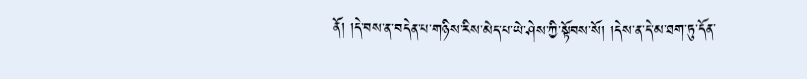ནོ། །དེ་བས་ན་བདེན་པ་གཉིས་རིས་མེད་པ་ཡེ་ཤེས་ཀྱི་སྟོབས་སོ། །དེས་ན་དེ་མ་ཐག་ཏུ་དོན་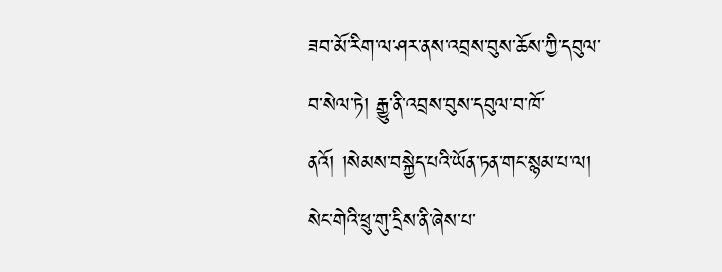ཟབ་མོ་རིག་ལ་ཤར་ནས་འབྲས་བུས་ཆོས་ཀྱི་དབུལ་བ་སེལ་ཏེ། རྒྱུ་ནི་འབྲས་བུས་དབུལ་བ་ཁོ་ནའོ། །སེམས་བསྐྱེད་པའི་ཡོན་ཏན་གང་སྙམ་པ་ལ། སེང་གེའི་ཕྲུ་གུ་དྲིས་ནི་ཞེས་པ་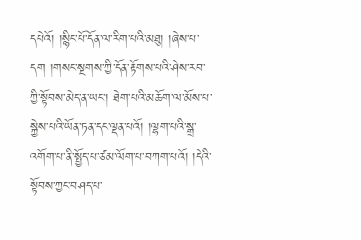དཔེའོ། །སྙིང་པོ་དོན་ལ་རིག་པའི་མཐུ། །ཞེས་པ་དག །གསང་སྔགས་ཀྱི་དོན་རྟོགས་པའི་ཤེས་རབ་ཀྱི་སྟོབས་མེད་ན་ཡང་། ཐེག་པའི་མཆོག་ལ་མོས་པ་སྐྱེས་པའི་ཡོན་ཏན་དང་ལྡན་པའོ། །ལྷག་པའི་སྒྲ་འགོག་པ་ནི་སྤྱོད་པ་ཙམ་ལོག་པ་བཀག་པའོ། །དེའི་སྟོབས་ཀྱང་བཤད་པ་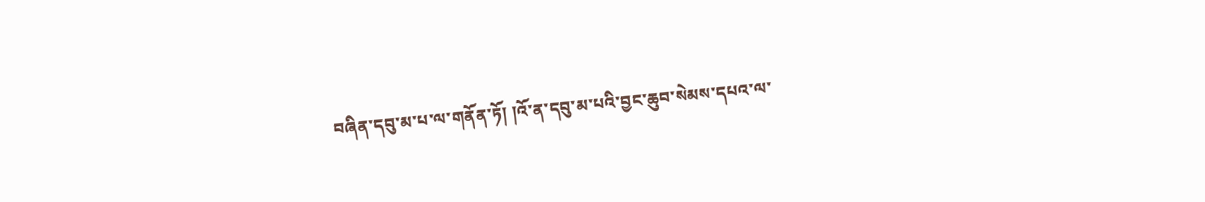བཞིན་དབུ་མ་པ་ལ་གནོན་ཏོ། །འོ་ན་དབུ་མ་པའི་བྱང་ཆུབ་སེམས་དཔའ་ལ་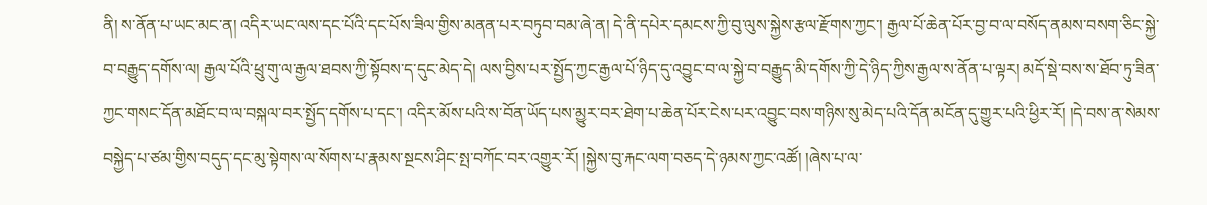ནི། ས་ནོན་པ་ཡང་མང་ན། འདིར་ཡང་ལས་དང་པོའི་དང་པོས་ཟིལ་གྱིས་མནན་པར་བཏུབ་བམ་ཞེ་ན། དེ་ནི་དཔེར་དམངས་ཀྱི་བུ་ལུས་སྐྱེས་རྩལ་རྫོགས་ཀྱང་། རྒྱལ་པོ་ཆེན་པོར་བྱ་བ་ལ་བསོད་ནམས་བསག་ཅིང་སྐྱེ་བ་བརྒྱུད་དགོས་ལ། རྒྱལ་པོའི་ཕྲུ་གུ་ལ་རྒྱལ་ཐབས་ཀྱི་སྟོབས་ད་དུང་མེད་དེ། ལས་བྱིས་པར་སྤྱོད་ཀྱང་རྒྱལ་པོ་ཉིད་དུ་འབྱུང་བ་ལ་སྐྱེ་བ་བརྒྱུད་མི་དགོས་ཀྱི་དེ་ཉིད་ཀྱིས་རྒྱལ་ས་ནོན་པ་ལྟར། མདོ་སྡེ་བས་ས་ཐོབ་ཏུ་ཟིན་ཀྱང་གསང་དོན་མཐོང་བ་ལ་བསྐལ་བར་སྤྱོད་དགོས་པ་དང་། འདིར་མོས་པའི་ས་བོན་ཡོད་པས་མྱུར་བར་ཐེག་པ་ཆེན་པོར་ངེས་པར་འབྱུང་བས་གཉིས་སུ་མེད་པའི་དོན་མངོན་དུ་གྱུར་པའི་ཕྱིར་རོ། །དེ་བས་ན་སེམས་བསྐྱེད་པ་ཙམ་གྱིས་བདུད་དང་མུ་སྟེགས་ལ་སོགས་པ་རྣམས་སྔངས་ཤིང་སྤ་བཀོང་བར་འགྱུར་རོ། །སྐྱེས་བུ་རྐང་ལག་བཅད་དེ་ཉམས་ཀྱང་འཚོ། །ཞེས་པ་ལ་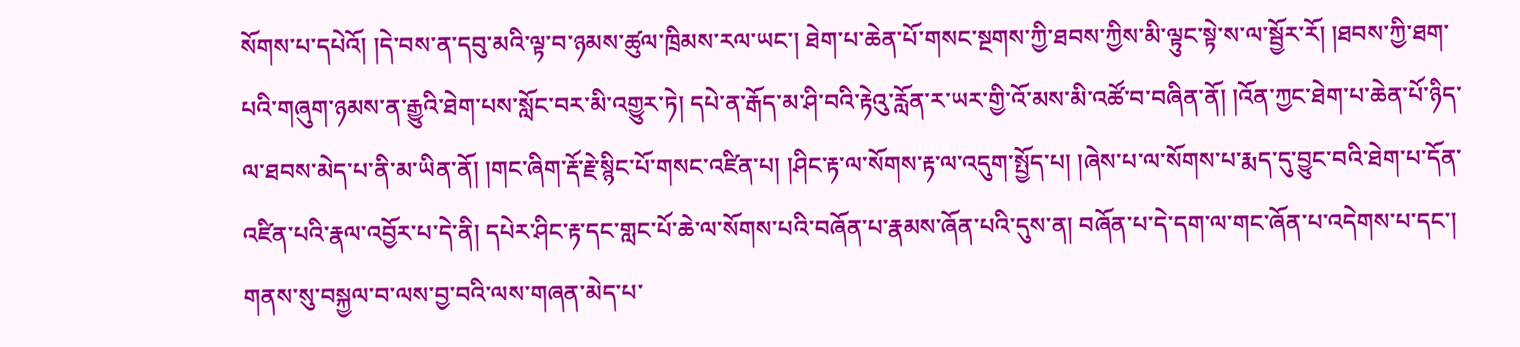སོགས་པ་དཔེའོ། །དེ་བས་ན་དབུ་མའི་ལྟ་བ་ཉམས་ཚུལ་ཁྲིམས་རལ་ཡང་། ཐེག་པ་ཆེན་པོ་གསང་སྔགས་ཀྱི་ཐབས་ཀྱིས་མི་ལྟུང་སྟེ་ས་ལ་སྦྱོར་རོ། །ཐབས་ཀྱི་ཐག་པའི་གཞུག་ཉམས་ན་རྒྱུའི་ཐེག་པས་སློང་བར་མི་འགྱུར་ཏེ། དཔེ་ན་རྒོད་མ་ཤི་བའི་རྟེའུ་རློན་ར་ཡར་གྱི་འོ་མས་མི་འཚོ་བ་བཞིན་ནོ། །འོན་ཀྱང་ཐེག་པ་ཆེན་པོ་ཉིད་ལ་ཐབས་མེད་པ་ནི་མ་ཡིན་ནོ། །གང་ཞིག་རྡོ་རྗེ་སྙིང་པོ་གསང་འཛིན་པ། །ཤིང་རྟ་ལ་སོགས་རྟ་ལ་འདུག་སྤྱོད་པ། །ཞེས་པ་ལ་སོགས་པ་རྨད་དུ་བྱུང་བའི་ཐེག་པ་དོན་འཛིན་པའི་རྣལ་འབྱོར་པ་དེ་ནི། དཔེར་ཤིང་རྟ་དང་གླང་པོ་ཆེ་ལ་སོགས་པའི་བཞོན་པ་རྣམས་ཞོན་པའི་དུས་ན། བཞོན་པ་དེ་དག་ལ་གང་ཞོན་པ་འདེགས་པ་དང་། གནས་སུ་བསྐྱལ་བ་ལས་བྱ་བའི་ལས་གཞན་མེད་པ་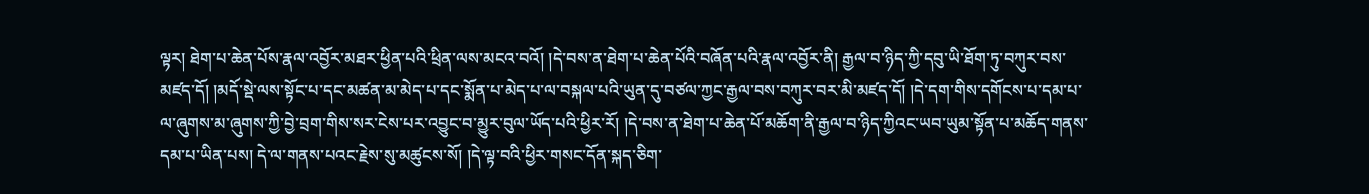ལྟར། ཐེག་པ་ཆེན་པོས་རྣལ་འབྱོར་མཐར་ཕྱིན་པའི་ཕྲིན་ལས་མངའ་བའོ། །དེ་བས་ན་ཐེག་པ་ཆེན་པོའི་བཞོན་པའི་རྣལ་འབྱོར་ནི། རྒྱལ་བ་ཉིད་ཀྱི་དབུ་ཡི་ཐོག་ཏུ་བཀུར་བས་མཛད་དོ། །མདོ་སྡེ་ལས་སྟོང་པ་དང་མཚན་མ་མེད་པ་དང་སྨོན་པ་མེད་པ་ལ་བསྐལ་པའི་ཡུན་དུ་བཙལ་ཀྱང་རྒྱལ་བས་བཀུར་བར་མི་མཛད་དོ། །དེ་དག་གིས་དགོངས་པ་དམ་པ་ལ་ཞུགས་མ་ཞུགས་ཀྱི་བྱེ་བྲག་གིས་སར་ངེས་པར་འབྱུང་བ་མྱུར་བུལ་ཡོད་པའི་ཕྱིར་རོ། །དེ་བས་ན་ཐེག་པ་ཆེན་པོ་མཆོག་ནི་རྒྱལ་བ་ཉིད་ཀྱིའང་ཡབ་ཡུམ་སྟོན་པ་མཆོད་གནས་དམ་པ་ཡིན་པས། དེ་ལ་གནས་པའང་རྗེས་སུ་མཚུངས་སོ། །དེ་ལྟ་བའི་ཕྱིར་གསང་དོན་སྐད་ཅིག་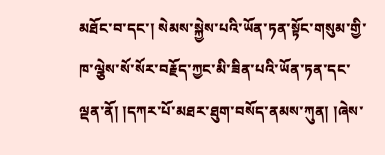མཐོང་བ་དང་། སེམས་སྐྱེས་པའི་ཡོན་ཏན་སྟོང་གསུམ་གྱི་ཁ་ལྕེས་སོ་སོར་བརྗོད་ཀྱང་མི་ཟིན་པའི་ཡོན་ཏན་དང་ལྡན་ནོ། །དཀར་པོ་མཐར་ཐུག་བསོད་ནམས་ཀུན། །ཞེས་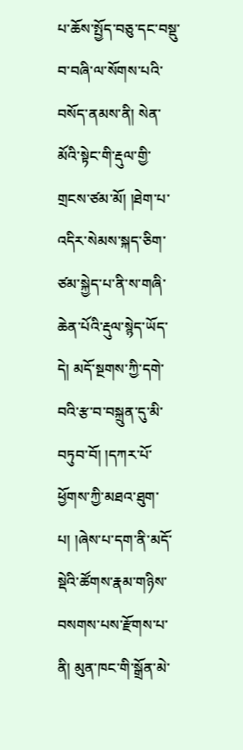པ་ཆོས་སྤྱོད་བཅུ་དང་བསྡུ་བ་བཞི་ལ་སོགས་པའི་བསོད་ནམས་ནི། སེན་མོའི་སྟེང་གི་རྡུལ་གྱི་གྲངས་ཙམ་མོ། །ཐེག་པ་འདིར་སེམས་སྐད་ཅིག་ཙམ་སྐྱེད་པ་ནི་ས་གཞི་ཆེན་པོའི་རྡུལ་སྙེད་ཡོད་དེ། མདོ་སྔགས་ཀྱི་དགེ་བའི་རྩ་བ་བསྐྲུན་དུ་མི་བཏུབ་བོ། །དཀར་པོ་ཕྱོགས་ཀྱི་མཐའ་ཐུག་པ། །ཞེས་པ་དག་ནི་མདོ་སྡེའི་ཚོགས་རྣམ་གཉིས་བསགས་པས་རྫོགས་པ་ནི། མུན་ཁང་གི་སྒྲོན་མེ་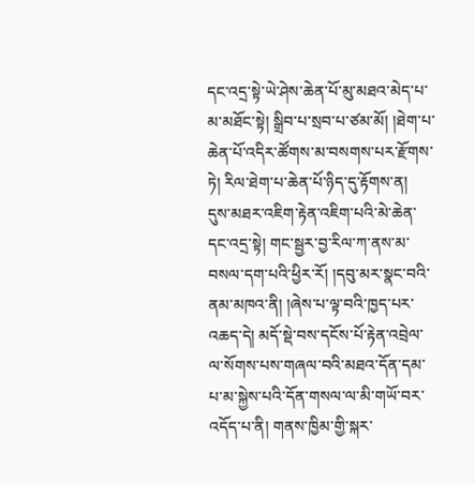དང་འདྲ་སྟེ་ཡེ་ཤེས་ཆེན་པོ་མུ་མཐའ་མེད་པ་མ་མཐོང་སྟེ། སྒྲིབ་པ་སྲབ་པ་ཙམ་མོ། །ཐེག་པ་ཆེན་པོ་འདིར་ཚོགས་མ་བསགས་པར་རྫོགས་ཏེ། རིལ་ཐེག་པ་ཆེན་པོ་ཉིད་དུ་རྟོགས་ན། དུས་མཐར་འཇིག་རྟེན་འཇིག་པའི་མེ་ཆེན་དང་འདྲ་སྟེ། གང་སྦྱར་བྱ་རིལ་ཀ་ནས་མ་བསལ་དག་པའི་ཕྱིར་རོ། །དབུ་མར་སྣང་བའི་ནམ་མཁའ་ནི། །ཞེས་པ་ལྟ་བའི་ཁྱད་པར་འཆད་དེ། མདོ་སྡེ་བས་དངོས་པོ་རྟེན་འབྲེལ་ལ་སོགས་པས་གཞལ་བའི་མཐའ་དོན་དམ་པ་མ་སྐྱེས་པའི་དོན་གསལ་ལ་མི་གཡོ་བར་འདོད་པ་ནི། གནས་ཁྱིམ་གྱི་སྐར་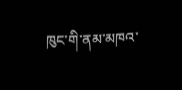ཁུང་གི་ནམ་མཁའ་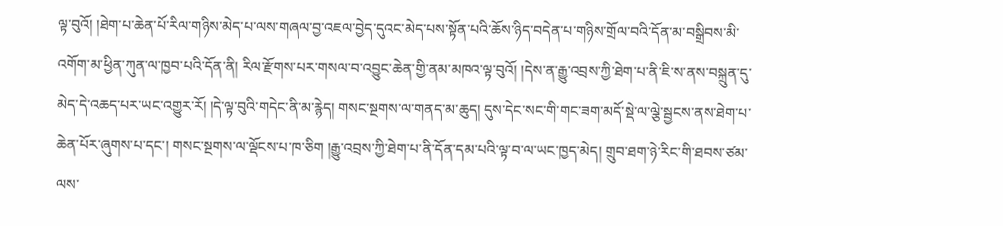ལྟ་བུའོ། །ཐེག་པ་ཆེན་པོ་རིལ་གཉིས་མེད་པ་ལས་གཞལ་བྱ་འཇལ་བྱེད་དུའང་མེད་པས་སྟོན་པའི་ཆོས་ཉིད་བདེན་པ་གཉིས་གྲོལ་བའི་དོན་མ་བསྒྲིབས་མི་འགོག་མ་ཕྱིན་ཀུན་ལ་ཁྱབ་པའི་དོན་ནི། རིལ་རྫོགས་པར་གསལ་བ་འབྱུང་ཆེན་གྱི་ནམ་མཁའ་ལྟ་བུའོ། །དེས་ན་རྒྱུ་འབྲས་ཀྱི་ཐེག་པ་ནི་ཇི་ས་ནས་བསྐྲུན་དུ་མེད་དེ་འཆད་པར་ཡང་འགྱུར་རོ། །དེ་ལྟ་བུའི་གདེང་ནི་མ་རྙེད། གསང་སྔགས་ལ་གནད་མ་ཆུད། དུས་དེང་སང་གི་གང་ཟག་མདོ་སྡེ་ལ་ལྕེ་སྦྱངས་ནས་ཐེག་པ་ཆེན་པོར་ཞུགས་པ་དང་། གསང་སྔགས་ལ་ལྡོངས་པ་ཁ་ཅིག །རྒྱུ་འབྲས་ཀྱི་ཐེག་པ་ནི་དོན་དམ་པའི་ལྟ་བ་ལ་ཡང་ཁྱད་མེད། གྲུབ་ཐག་ཉེ་རིང་གི་ཐབས་ཙམ་ལས་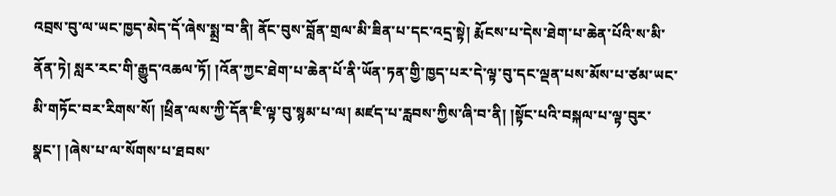འབྲས་བུ་ལ་ཡང་ཁྱད་མེད་དོ་ཞེས་སྨྲ་བ་ནི། ནོང་བུས་བློན་གྲལ་མི་ཟིན་པ་དང་འདྲ་སྟེ། རྨོངས་པ་དེས་ཐེག་པ་ཆེན་པོའི་ས་མི་ནོན་ཏེ། སླར་རང་གི་རྒྱུད་འཆལ་ཏོ། །འོན་ཀྱང་ཐེག་པ་ཆེན་པོ་ནི་ཡོན་ཏན་གྱི་ཁྱད་པར་དེ་ལྟ་བུ་དང་ལྡན་པས་མོས་པ་ཙམ་ཡང་མི་གཏོང་བར་རིགས་སོ། །ཕྲིན་ལས་ཀྱི་དོན་ཇི་ལྟ་བུ་སྙམ་པ་ལ། མཛད་པ་རླབས་ཀྱིས་ཞི་བ་ནི། །སྟོང་པའི་བསྐལ་པ་ལྟ་བུར་སྣང་། །ཞེས་པ་ལ་སོགས་པ་ཐབས་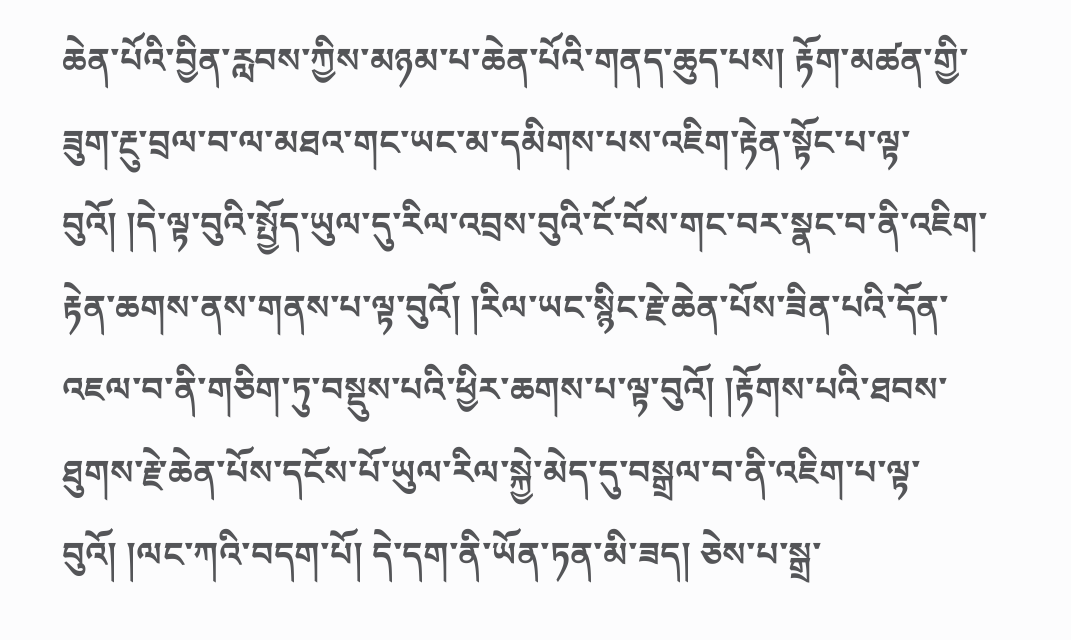ཆེན་པོའི་བྱིན་རླབས་ཀྱིས་མཉམ་པ་ཆེན་པོའི་གནད་ཆུད་པས། རྟོག་མཚན་གྱི་ཟུག་རྔུ་བྲལ་བ་ལ་མཐའ་གང་ཡང་མ་དམིགས་པས་འཇིག་རྟེན་སྟོང་པ་ལྟ་བུའོ། །དེ་ལྟ་བུའི་སྤྱོད་ཡུལ་དུ་རིལ་འབྲས་བུའི་ངོ་བོས་གང་བར་སྣང་བ་ནི་འཇིག་རྟེན་ཆགས་ནས་གནས་པ་ལྟ་བུའོ། །རིལ་ཡང་སྙིང་རྗེ་ཆེན་པོས་ཟིན་པའི་དོན་འཇལ་བ་ནི་གཅིག་ཏུ་བསྡུས་པའི་ཕྱིར་ཆགས་པ་ལྟ་བུའོ། །རྟོགས་པའི་ཐབས་ཐུགས་རྗེ་ཆེན་པོས་དངོས་པོ་ཡུལ་རིལ་སྐྱེ་མེད་དུ་བསྒྲལ་བ་ནི་འཇིག་པ་ལྟ་བུའོ། །ལང་ཀའི་བདག་པོ། དེ་དག་ནི་ཡོན་ཏན་མི་ཟད། ཅེས་པ་སྒྲ་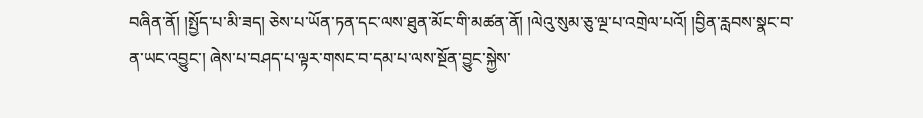བཞིན་ནོ། །སྤྱོད་པ་མི་ཟད། ཅེས་པ་ཡོན་ཏན་དང་ལས་ཐུན་མོང་གི་མཚན་ནོ། །ལེའུ་སུམ་ཅུ་ལྔ་པ་འགྲེལ་པའོ། །བྱིན་རླབས་སྣང་བ་ན་ཡང་འབྱུང་། ཞེས་པ་བཤད་པ་ལྟར་གསང་བ་དམ་པ་ལས་སྔོན་བྱུང་སྐྱེས་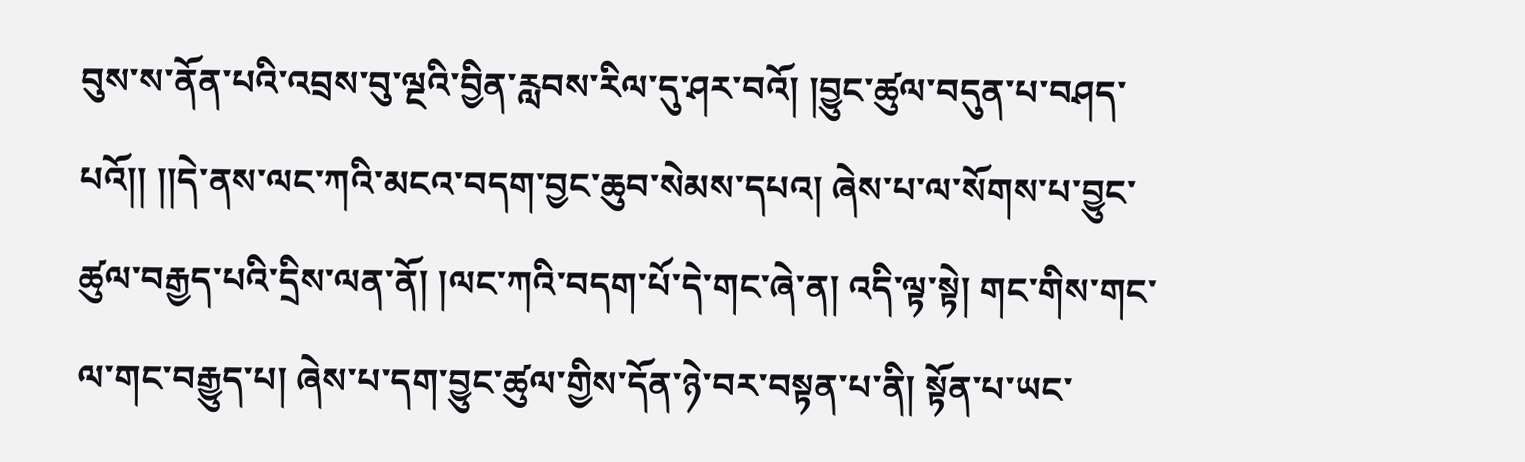བུས་ས་ནོན་པའི་འབྲས་བུ་ལྔའི་བྱིན་རླབས་རིལ་དུ་ཤར་བའོ། །བྱུང་ཚུལ་བདུན་པ་བཤད་པའོ།། །།དེ་ནས་ལང་ཀའི་མངའ་བདག་བྱང་ཆུབ་སེམས་དཔའ། ཞེས་པ་ལ་སོགས་པ་བྱུང་ཚུལ་བརྒྱད་པའི་དྲིས་ལན་ནོ། །ལང་ཀའི་བདག་པོ་དེ་གང་ཞེ་ན། འདི་ལྟ་སྟེ། གང་གིས་གང་ལ་གང་བརྒྱུད་པ། ཞེས་པ་དག་བྱུང་ཚུལ་གྱིས་དོན་ཉེ་བར་བསྟན་པ་ནི། སྟོན་པ་ཡང་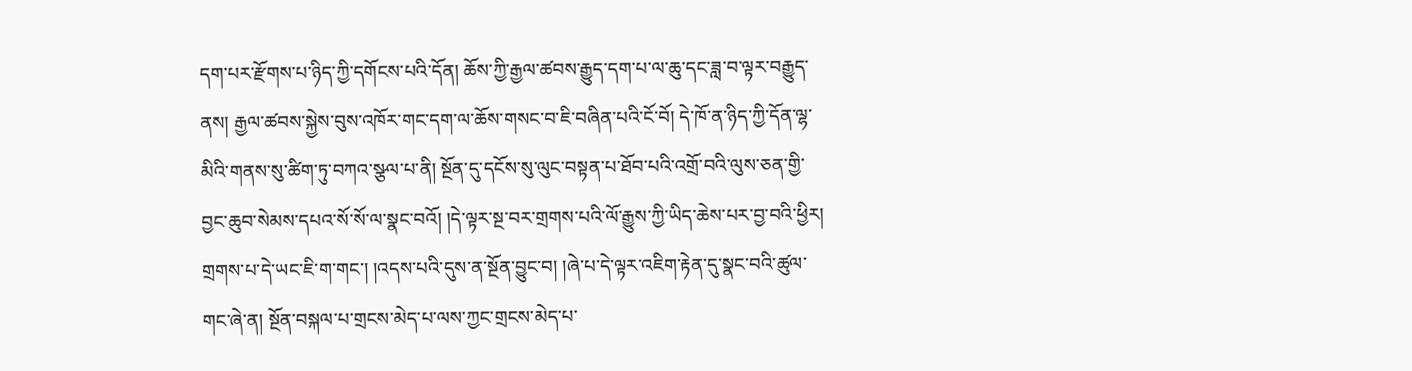དག་པར་རྫོགས་པ་ཉིད་ཀྱི་དགོངས་པའི་དོན། ཆོས་ཀྱི་རྒྱལ་ཚབས་རྒྱུད་དག་པ་ལ་ཆུ་དང་ཟླ་བ་ལྟར་བརྒྱུད་ནས། རྒྱལ་ཚབས་སྐྱེས་བུས་འཁོར་གང་དག་ལ་ཆོས་གསང་བ་ཇི་བཞིན་པའི་ངོ་བོ། དེ་ཁོ་ན་ཉིད་ཀྱི་དོན་ལྷ་མིའི་གནས་སུ་ཚིག་ཏུ་བཀའ་སྩལ་པ་ནི། སྔོན་དུ་དངོས་སུ་ལུང་བསྟན་པ་ཐོབ་པའི་འགྲོ་བའི་ལུས་ཅན་གྱི་བྱང་ཆུབ་སེམས་དཔའ་སོ་སོ་ལ་སྣང་བའོ། །དེ་ལྟར་སྔ་བར་གྲགས་པའི་ལོ་རྒྱུས་ཀྱི་ཡིད་ཆེས་པར་བྱ་བའི་ཕྱིར། གྲགས་པ་དེ་ཡང་ཇི་ག་གང་། །འདས་པའི་དུས་ན་སྔོན་བྱུང་བ། །ཞེ་པ་དེ་ལྟར་འཇིག་རྟེན་དུ་སྣང་བའི་ཚུལ་གང་ཞེ་ན། སྔོན་བསྐལ་པ་གྲངས་མེད་པ་ལས་ཀྱང་གྲངས་མེད་པ་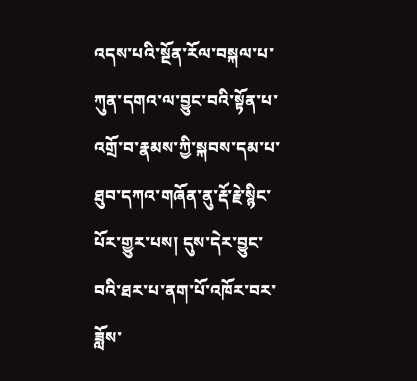འདས་པའི་སྔོན་རོལ་བསྐལ་པ་ཀུན་དགའ་ལ་བྱུང་བའི་སྟོན་པ་འགྲོ་བ་རྣམས་ཀྱི་སྐབས་དམ་པ་ཐུབ་དཀའ་གཞོན་ནུ་རྡོ་རྗེ་སྙིང་པོར་གྱུར་པས། དུས་དེར་བྱུང་བའི་ཐར་པ་ནག་པོ་འཁོར་བར་ཟློས་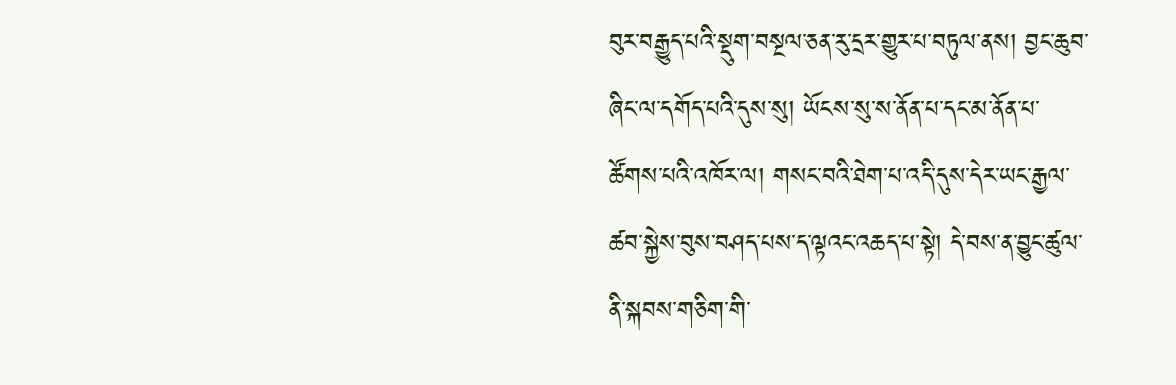བུར་བརྒྱུད་པའི་སྡུག་བསྔལ་ཅན་རུ་དྲར་གྱུར་པ་བཏུལ་ནས། བྱང་ཆུབ་ཞིང་ལ་དགོད་པའི་དུས་སུ། ཡོངས་སུ་ས་ནོན་པ་དང་མ་ནོན་པ་ཚོགས་པའི་འཁོར་ལ། གསང་བའི་ཐེག་པ་འདི་དུས་དེར་ཡང་རྒྱལ་ཚབ་སྐྱེས་བུས་བཤད་པས་ད་ལྟའང་འཆད་པ་སྟེ། དེ་བས་ན་བྱུང་ཚུལ་ནི་སྐབས་གཅིག་གི་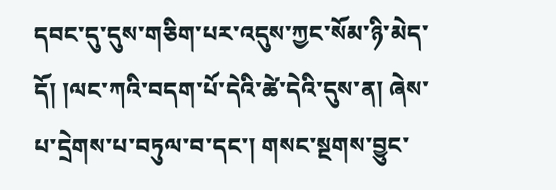དབང་དུ་དུས་གཅིག་པར་འདུས་ཀྱང་སོམ་ཉི་མེད་དོ། །ལང་ཀའི་བདག་པོ་དེའི་ཚེ་དེའི་དུས་ན། ཞེས་པ་དྲེགས་པ་བཏུལ་བ་དང་། གསང་སྔགས་བྱུང་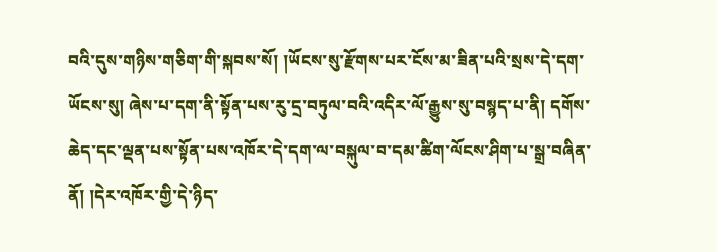བའི་དུས་གཉིས་གཅིག་གི་སྐབས་སོ། །ཡོངས་སུ་རྫོགས་པར་ངོས་མ་ཟིན་པའི་སྲས་དེ་དག་ཡོངས་སུ། ཞེས་པ་དག་ནི་སྟོན་པས་རུ་དྲ་བཏུལ་བའི་འདིར་ལོ་རྒྱུས་སུ་བསྙད་པ་ནི། དགོས་ཆེད་དང་ལྡན་པས་སྟོན་པས་འཁོར་དེ་དག་ལ་བསྐུལ་བ་དམ་ཚིག་ལོངས་ཤིག་པ་སྒྲ་བཞིན་ནོ། །དེར་འཁོར་གྱི་དེ་ཉིད་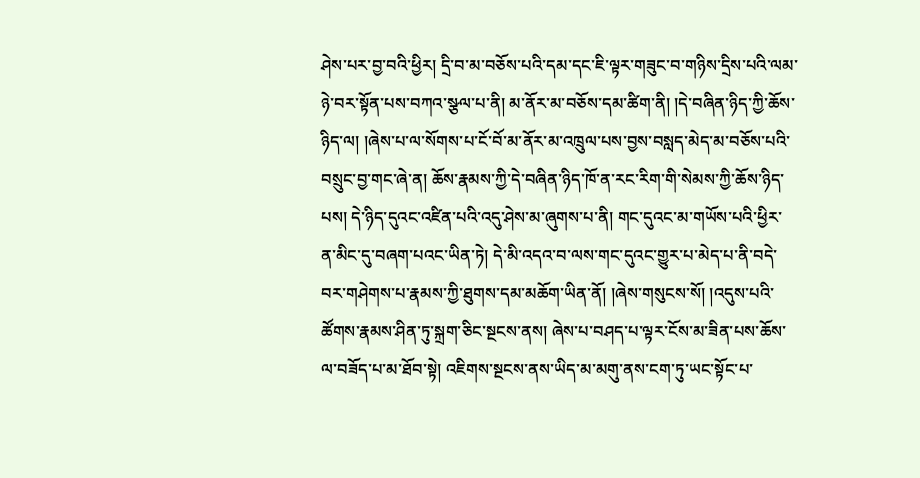ཤེས་པར་བྱ་བའི་ཕྱིར། དྲི་བ་མ་བཅོས་པའི་དམ་དང་ཇི་ལྟར་གཟུང་བ་གཉིས་དྲིས་པའི་ལམ་ཉེ་བར་སྟོན་པས་བཀའ་སྩལ་པ་ནི། མ་ནོར་མ་བཅོས་དམ་ཚིག་ནི། །དེ་བཞིན་ཉིད་ཀྱི་ཆོས་ཉིད་ལ། །ཞེས་པ་ལ་སོགས་པ་ངོ་བོ་མ་ནོར་མ་འཁྲུལ་པས་བྱས་བསླད་མེད་མ་བཅོས་པའི་བསྲུང་བྱ་གང་ཞེ་ན། ཆོས་རྣམས་ཀྱི་དེ་བཞིན་ཉིད་ཁོ་ན་རང་རིག་གི་སེམས་ཀྱི་ཆོས་ཉིད་པས། དེ་ཉིད་དུའང་འཛིན་པའི་འདུ་ཤེས་མ་ཞུགས་པ་ནི། གང་དུའང་མ་གཡོས་པའི་ཕྱིར་ན་མིང་དུ་བཞག་པའང་ཡིན་ཏེ། དེ་མི་འདའ་བ་ལས་གང་དུའང་གྱུར་པ་མེད་པ་ནི་བདེ་བར་གཤེགས་པ་རྣམས་ཀྱི་ཐུགས་དམ་མཆོག་ཡིན་ནོ། །ཞེས་གསུངས་སོ། །འདུས་པའི་ཚོགས་རྣམས་ཤིན་ཏུ་སྐྲག་ཅིང་སྔངས་ནས། ཞེས་པ་བཤད་པ་ལྟར་ངོས་མ་ཟིན་པས་ཆོས་ལ་བཟོད་པ་མ་ཐོབ་སྟེ། འཇིགས་སྔངས་ནས་ཡིད་མ་མགུ་ནས་ངག་ཏུ་ཡང་སྟོང་པ་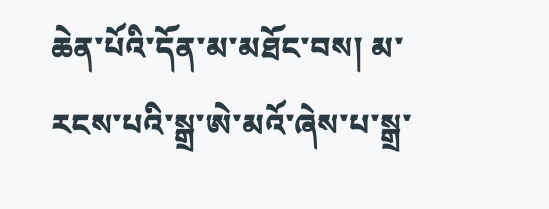ཆེན་པོའི་དོན་མ་མཐོང་བས། མ་རངས་པའི་སྒྲ་ཨེ་མའོ་ཞེས་པ་སྒྲ་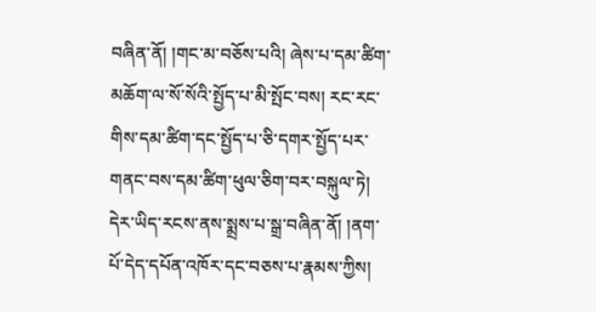བཞིན་ནོ། །གང་མ་བཅོས་པའི། ཞེས་པ་དམ་ཚིག་མཆོག་ལ་སོ་སོའི་སྤྱོད་པ་མི་སྤོང་བས། རང་རང་གིས་དམ་ཚིག་དང་སྤྱོད་པ་ཅི་དགར་སྤྱོད་པར་གནང་བས་དམ་ཚིག་ཕུལ་ཅིག་བར་བསྐུལ་ཏེ། དེར་ཡིད་རངས་ནས་སྨྲས་པ་སྒྲ་བཞིན་ནོ། །ནག་པོ་དེད་དཔོན་འཁོར་དང་བཅས་པ་རྣམས་ཀྱིས།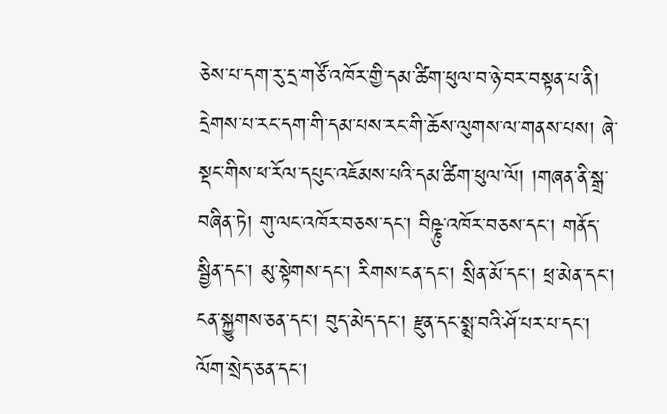ཅེས་པ་དག་རུ་དྲ་གཙོ་འཁོར་གྱི་དམ་ཚིག་ཕུལ་བ་ཉེ་བར་བསྟན་པ་ནི། དྲེགས་པ་རང་དག་གི་དམ་པས་རང་གི་ཆོས་ལུགས་ལ་གནས་པས། ཞེ་སྡང་གིས་ཕ་རོལ་དཔུང་འཇོམས་པའི་དམ་ཚིག་ཕུལ་ལོ། །གཞན་ནི་སྒྲ་བཞིན་ཏེ། གུ་ལང་འཁོར་བཅས་དང་། བིཥྞུ་འཁོར་བཅས་དང་། གནོད་སྦྱིན་དང་། མུ་སྟེགས་དང་། རིགས་ངན་དང་། སྲིན་མོ་དང་། ཕྲ་མེན་དང་། ངན་སྐྱུགས་ཅན་དང་། བུད་མེད་དང་། རྫུན་དང་སྨྲ་བའི་ཤོ་པར་པ་དང་། ལོག་སྲེད་ཅན་དང་།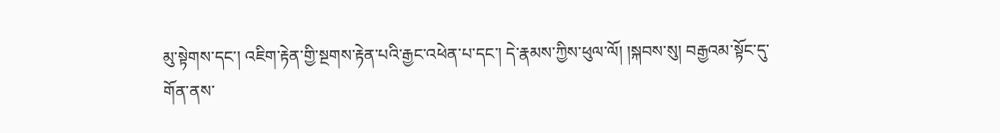མུ་སྟེགས་དང་། འཇིག་རྟེན་གྱི་སྔགས་རྟེན་པའི་རྒྱང་འཕེན་པ་དང་། དེ་རྣམས་ཀྱིས་ཕུལ་ལོ། །སྐབས་སུ། བརྒྱའམ་སྟོང་དུ་གོན་ནས་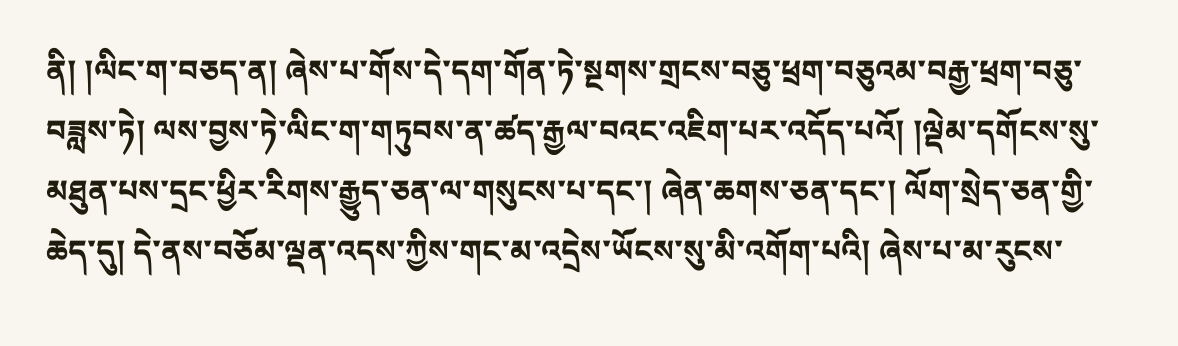ནི། །ལིང་ག་བཅད་ན། ཞེས་པ་གོས་དེ་དག་གོན་ཏེ་སྔགས་གྲངས་བཅུ་ཕྲག་བཅུའམ་བརྒྱ་ཕྲག་བཅུ་བཟླས་ཏེ། ལས་བྱས་ཏེ་ལིང་ག་གཏུབས་ན་ཚད་རྒྱལ་བའང་འཇིག་པར་འདོད་པའོ། །ལྡེམ་དགོངས་སུ་མཐུན་པས་དྲང་ཕྱིར་རིགས་རྒྱུད་ཅན་ལ་གསུངས་པ་དང་། ཞེན་ཆགས་ཅན་དང་། ལོག་སྲེད་ཅན་གྱི་ཆེད་དུ། དེ་ནས་བཅོམ་ལྡན་འདས་ཀྱིས་གང་མ་འདྲེས་ཡོངས་སུ་མི་འགོག་པའི། ཞེས་པ་མ་རུངས་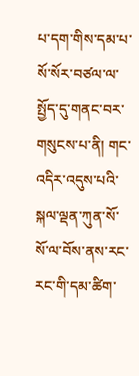པ་དག་གིས་དམ་པ་སོ་སོར་བཙལ་ལ་སྤྱོད་དུ་གནང་བར་གསུངས་པ་ནི། གང་འདིར་འདུས་པའི་སྐལ་ལྡན་ཀུན་སོ་སོ་ལ་བོས་ནས་རང་རང་གི་དམ་ཚིག་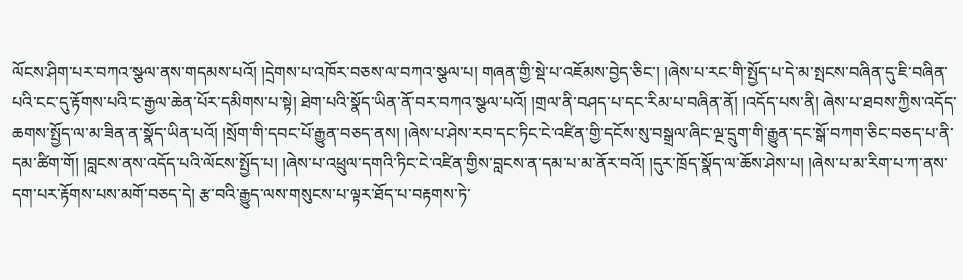ལོངས་ཤིག་པར་བཀའ་སྩལ་ནས་གདམས་པའོ། །དྲེགས་པ་འཁོར་བཅས་ལ་བཀའ་སྩལ་པ། གཞན་གྱི་སྡེ་པ་འཇོམས་བྱེད་ཅིང་། །ཞེས་པ་རང་གི་སྤྱོད་པ་དེ་མ་སྤངས་བཞིན་དུ་ཇི་བཞིན་པའི་ངང་དུ་རྟོགས་པའི་ང་རྒྱལ་ཆེན་པོར་དམིགས་པ་སྟེ། ཐེག་པའི་སྣོད་ཡིན་ནོ་བར་བཀའ་སྩལ་པའོ། །གྲལ་ནི་བཤད་པ་དང་རིམ་པ་བཞིན་ནོ། །འདོད་པས་ནི། ཞེས་པ་ཐབས་ཀྱིས་འདོད་ཆགས་སྤྱོད་ལ་མ་ཟིན་ན་སྣོད་ཡིན་པའོ། །སྲོག་གི་དབང་པོ་རྒྱུན་བཅད་ནས། །ཞེས་པ་ཤེས་རབ་དང་ཏིང་ངེ་འཛིན་གྱི་དངོས་སུ་བསྒྲལ་ཞིང་ལྔ་དྲུག་གི་རྒྱུན་དང་སྒོ་བཀག་ཅིང་བཅད་པ་ནི་དམ་ཚིག་གོ། །བླངས་ནས་འདོད་པའི་ལོངས་སྤྱོད་པ། །ཞེས་པ་འཕྲུལ་དགའི་ཏིང་ངེ་འཛིན་གྱིས་བླངས་ན་དམ་པ་མ་ནོར་བའོ། །དུར་ཁྲོད་སྣོད་ལ་ཆོས་ཤེས་པ། །ཞེས་པ་མ་རིག་པ་ཀ་ནས་དག་པར་རྟོགས་པས་མགོ་བཅད་དེ། རྩ་བའི་རྒྱུད་ལས་གསུངས་པ་ལྟར་ཐོད་པ་བརྟགས་ཏེ་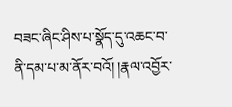བཟང་ཞིང་ཤིས་པ་སྣོད་དུ་འཆང་བ་ནི་དམ་པ་མ་ནོར་བའོ། །རྣལ་འབྱོར་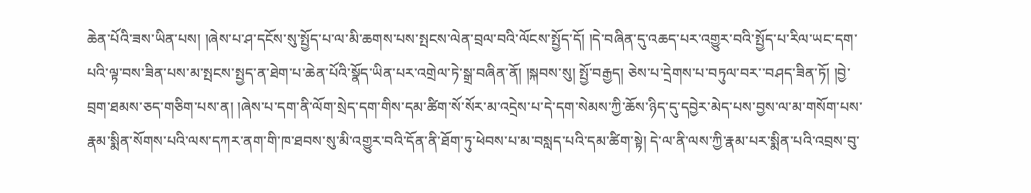ཆེན་པོའི་ཟས་ཡིན་པས། །ཞེས་པ་ཤ་དངོས་སུ་སྤྱོད་པ་ལ་མི་ཆགས་པས་སྤངས་ལེན་བྲལ་བའི་ལོངས་སྤྱོད་དོ། །དེ་བཞིན་དུ་འཆད་པར་འགྱུར་བའི་སྤྱོད་པ་རིལ་ཡང་དག་པའི་ལྟ་བས་ཟིན་པས་མ་སྤངས་སྤྱད་ན་ཐེག་པ་ཆེན་པོའི་སྣོད་ཡིན་པར་འགྲེལ་ཏེ་སྒྲ་བཞིན་ནོ། །སྐབས་སུ། སྤྱོ་བརྒྱད། ཅེས་པ་དྲེགས་པ་བཏུལ་བར་་བཤད་ཟིན་ཏོ། །བྱེ་བྲག་ཐམས་ཅད་གཅིག་པས་ན། །ཞེས་པ་དག་ནི་ལོག་སྲེད་དག་གིས་དམ་ཚིག་སོ་སོར་མ་འདྲེས་པ་དེ་དག་སེམས་ཀྱི་ཆོས་ཉིད་དུ་དབྱེར་མེད་པས་བྱས་ལ་མ་གསོག་པས་རྣམ་སྨིན་སོགས་པའི་ལས་དཀར་ནག་གི་ཁ་ཐབས་སུ་མི་འགྱུར་བའི་དོན་ནི་ཐོག་ཏུ་ཕེབས་པ་མ་བསླད་པའི་དམ་ཚིག་སྟེ། དེ་ལ་ནི་ལས་ཀྱི་རྣམ་པར་སྨིན་པའི་འབྲས་བུ་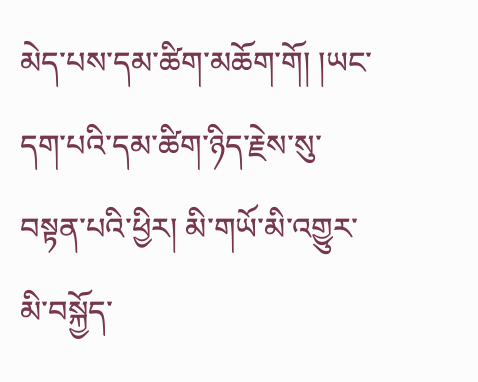མེད་པས་དམ་ཚིག་མཆོག་གོ། །ཡང་དག་པའི་དམ་ཚིག་ཉིད་རྗེས་སུ་བསྟན་པའི་ཕྱིར། མི་གཡོ་མི་འགྱུར་མི་བསྐྱོད་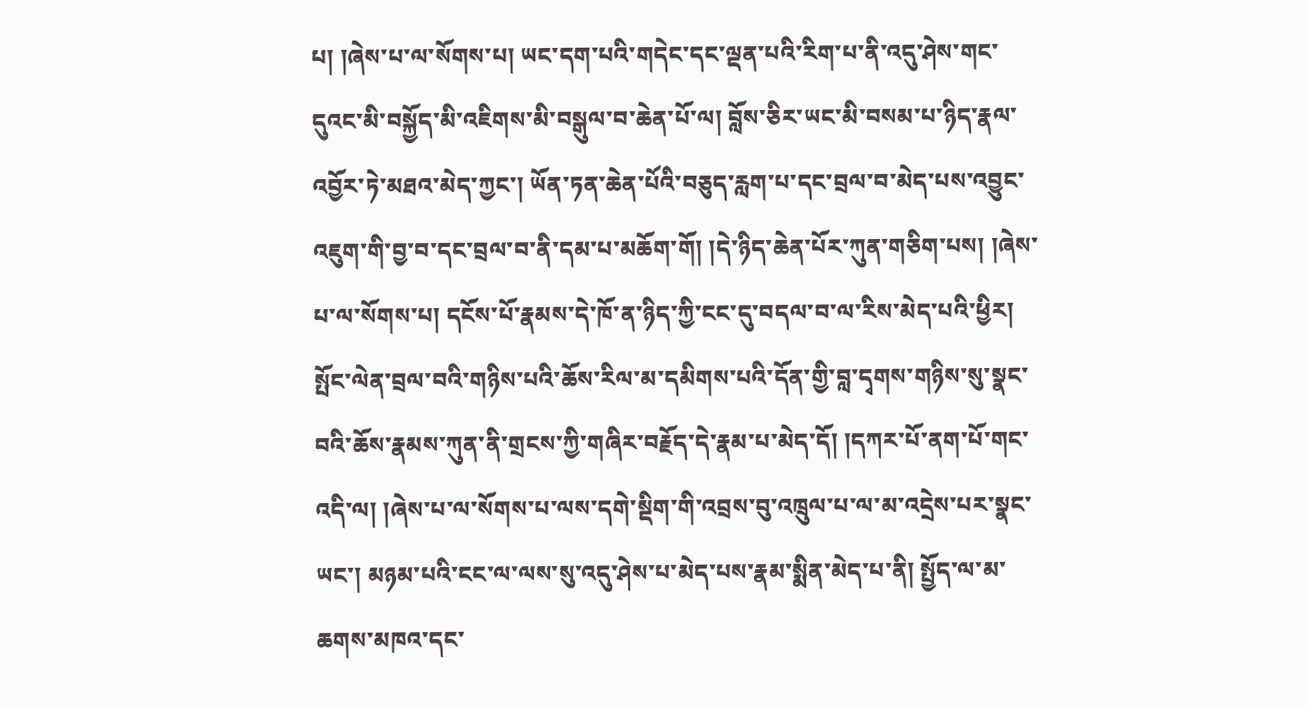པ། །ཞེས་པ་ལ་སོགས་པ། ཡང་དག་པའི་གདེང་དང་ལྡན་པའི་རིག་པ་ནི་འདུ་ཤེས་གང་དུའང་མི་བསྐྱོད་མི་འཇིགས་མི་བསྒུལ་བ་ཆེན་པོ་ལ། བློས་ཅིར་ཡང་མི་བསམ་པ་ཉིད་རྣལ་འབྱོར་ཏེ་མཐའ་མེད་ཀྱང་། ཡོན་ཏན་ཆེན་པོའི་བཅུད་རླག་པ་དང་བྲལ་བ་མེད་པས་འབྱུང་འཇུག་གི་བྱ་བ་དང་བྲལ་བ་ནི་དམ་པ་མཆོག་གོ། །དེ་ཉིད་ཆེན་པོར་ཀུན་གཅིག་པས། །ཞེས་པ་ལ་སོགས་པ། དངོས་པོ་རྣམས་དེ་ཁོ་ན་ཉིད་ཀྱི་ངང་དུ་བདལ་བ་ལ་རིས་མེད་པའི་ཕྱིར། སྤོང་ལེན་བྲལ་བའི་གཉིས་པའི་ཆོས་རིལ་མ་དམིགས་པའི་དོན་གྱི་བླ་དྭགས་གཉིས་སུ་སྣང་བའི་ཆོས་རྣམས་ཀུན་ནི་གྲངས་ཀྱི་གཞིར་བརྗོད་དེ་རྣམ་པ་མེད་དོ། །དཀར་པོ་ནག་པོ་གང་འདི་ལ། །ཞེས་པ་ལ་སོགས་པ་ལས་དགེ་སྡིག་གི་འབྲས་བུ་འཁྲུལ་པ་ལ་མ་འདྲེས་པར་སྣང་ཡང་། མཉམ་པའི་ངང་ལ་ལས་སུ་འདུ་ཤེས་པ་མེད་པས་རྣམ་སྨིན་མེད་པ་ནི། སྤྱོད་ལ་མ་ཆགས་མཁའ་དང་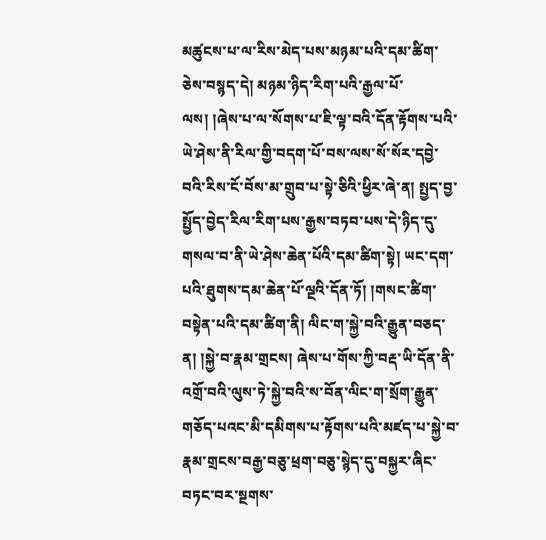མཚུངས་པ་ལ་རིས་མེད་པས་མཉམ་པའི་དམ་ཚིག་ཅེས་བསྙད་དེ། མཉམ་ཉིད་རིག་པའི་རྒྱལ་པོ་ལས། །ཞེས་པ་ལ་སོགས་པ་ཇི་ལྟ་བའི་དོན་རྟོགས་པའི་ཡེ་ཤེས་ནི་རིལ་གྱི་བདག་པོ་བས་ལས་སོ་སོར་དབྱེ་བའི་རིས་ངོ་བོས་མ་གྲུབ་པ་སྟེ་ཅིའི་ཕྱིར་ཞེ་ན། སྤྱད་བྱ་སྤྱོད་བྱེད་རིལ་རིག་པས་རྒྱས་བཏབ་པས་དེ་ཉིད་དུ་གསལ་བ་ནི་ཡེ་ཤེས་ཆེན་པོའི་དམ་ཚིག་སྟེ། ཡང་དག་པའི་ཐུགས་དམ་ཆེན་པོ་ལྔའི་དོན་ཏོ། །གསང་ཚིག་བསྟེན་པའི་དམ་ཚིག་ནི། ལིང་ག་སྐྱེ་བའི་རྒྱུན་བཅད་ན། །སྐྱེ་བ་རྣམ་གྲངས། ཞེས་པ་གོས་ཀྱི་བརྡ་ཡི་དོན་ནི་འགྲོ་བའི་ལུས་ཏེ་སྐྱེ་བའི་ས་བོན་ལིང་ག་སྲོག་རྒྱུན་གཅོད་པའང་མི་དམིགས་པ་རྟོགས་པའི་མཛད་པ་སྐྱེ་བ་རྣམ་གྲངས་བརྒྱ་བཅུ་ཕྲག་བཅུ་སྙེད་དུ་བསྐྱར་ཞིང་བཏང་བར་སྔགས་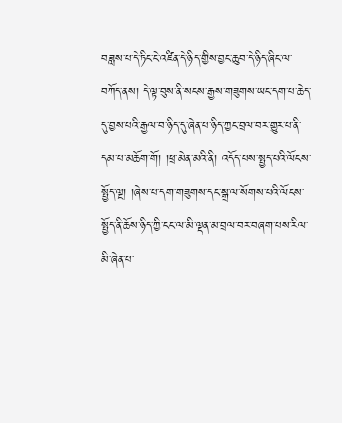བཟླས་པ་དེ་ཏིང་ངེ་འཛིན་དེ་ཉིད་གྱིས་བྱང་ཆུབ་དེ་ཉིད་ཞིང་ལ་བཀོད་ནས། དེ་ལྟ་བུས་ནི་སངས་རྒྱས་གཟུགས་ཡང་དག་པ་ཆེད་དུ་བྱས་པའི་རྒྱལ་བ་ཉིད་དུ་ཞེན་པ་ཉིད་ཀྱང་བྲལ་བར་གྱུར་པ་ནི་དམ་པ་མཆོག་གོ། །ཕྲ་མེན་མའི་ནི། འདོད་པས་སྤྱད་པའི་ལོངས་སྤྱོད་ལྔ། །ཞེས་པ་དག་གཟུགས་དང་སྒྲ་ལ་སོགས་པའི་ལོངས་སྤྱོད་ནི་ཆོས་ཉིད་ཀྱི་ངང་ལ་མི་ལྡན་མ་བྲལ་བར་བཞག་པས་རིལ་མི་ཞེན་པ་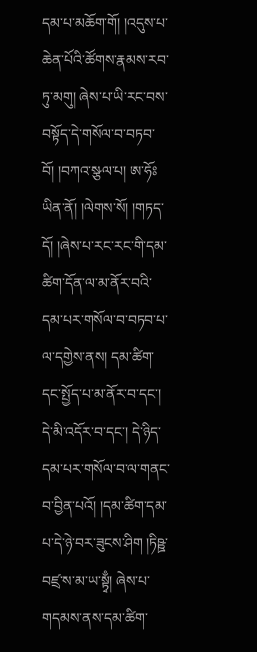དམ་པ་མཆོག་གོ། །འདུས་པ་ཆེན་པོའི་ཚོགས་རྣམས་རབ་ཏུ་མགུ། ཞེས་པ་ཡི་རང་བས་བསྟོད་དེ་གསོལ་བ་བཏབ་བོ། །བཀའ་སྩལ་པ། ཨ་ཧོཿ ཡིན་ནོ། །ལེགས་སོ། །གཏད་དོ། །ཞེས་པ་རང་རང་གི་དམ་ཚིག་དོན་ལ་མ་ནོར་བའི་དམ་པར་གསོལ་བ་བཏབ་པ་ལ་དགྱེས་ནས། དམ་ཚིག་དང་སྤྱོད་པ་མ་ནོར་བ་དང་། དེ་མི་འདོར་བ་དང་། དེ་ཉིད་དམ་པར་གསོལ་བ་ལ་གནང་བ་བྱིན་པའོ། །དམ་ཚིག་དམ་པ་དེ་ཉེ་བར་ཟུངས་ཤིག །ཏིཥྛ་བཛྲ་ས་མ་ཡ་སྟྭྃ། ཞེས་པ་གདམས་ནས་དམ་ཚིག་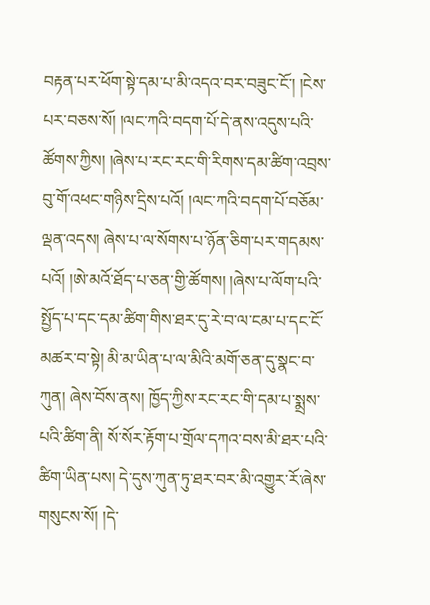བརྟན་པར་ཕོག་སྟེ་དམ་པ་མི་འདའ་བར་བཟུང་ངོ་། །ངེས་པར་བཅས་སོ། །ལང་ཀའི་བདག་པོ་དེ་ནས་འདུས་པའི་ཚོགས་ཀྱིས། །ཞེས་པ་རང་རང་གི་རིགས་དམ་ཚིག་འབྲས་བུ་གོ་འཕང་གཉིས་དྲིས་པའོ། །ལང་ཀའི་བདག་པོ་བཅོམ་ལྡན་འདས། ཞེས་པ་ལ་སོགས་པ་ཉོན་ཅིག་པར་གདམས་པའོ། །ཨེ་མའོ་ཐོད་པ་ཅན་གྱི་ཚོགས། །ཞེས་པ་ལོག་པའི་སྤྱོད་པ་དང་དམ་ཚིག་གིས་ཐར་དུ་རེ་བ་ལ་ངམ་པ་དང་ངོ་མཚར་བ་སྟེ། མི་མ་ཡིན་པ་ལ་མིའི་མགོ་ཅན་དུ་སྣང་བ་ཀུན། ཞེས་བོས་ནས། ཁྱོད་ཀྱིས་རང་རང་གི་དམ་པ་སྨྲས་པའི་ཚིག་ནི། སོ་སོར་རྟོག་པ་གྲོལ་དཀའ་བས་མི་ཐར་པའི་ཚིག་ཡིན་པས། དེ་དུས་ཀུན་ཏུ་ཐར་བར་མི་འགྱུར་རོ་ཞེས་གསུངས་སོ། །དེ་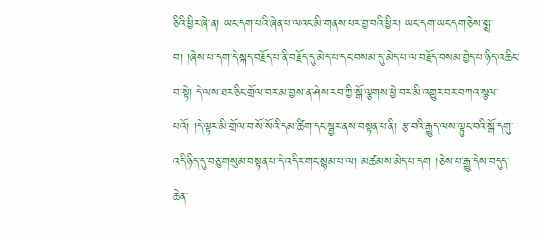ཅིའི་ཕྱིར་ཞེ་ན། ཡང་དག་པའི་ཞེན་པ་ལའང་མི་གནས་པར་བྱ་བའི་ཕྱིར། ཡང་དག་ཡང་དག་ཅེས་སྨྲ་བ། །ཞེས་པ་དག་དེ་སྐད་བརྗོད་པ་ནི་བརྗོད་དུ་མེད་པ་དང་བསམ་དུ་མེད་པ་ལ་བརྗོད་བསམ་བྱེད་པ་ཉིད་འཆིང་བ་སྟེ། དེ་ལས་ཐར་ཅིང་གྲོལ་བར་མ་བྱས་ན་ཤེས་རབ་ཀྱི་སྒོ་ལྕགས་ཕྱེ་བར་མི་འགྱུར་བར་བཀའ་སྩལ་པའོ། །དེ་ལྟར་མི་གྲོལ་བ་སོ་སོའི་དམ་ཚིག་དང་སྦྱར་ནས་བསྟན་པ་ནི། རྩ་བའི་རྒྱུད་ལས་ལྟུང་བའི་སྒོ་དགུ་འདི་ཉིད་དུ་བཅུ་གསུམ་བསྟན་པ་དེ་འདིར་གང་སྙམ་པ་ལ། མཚམས་མེད་པ་དག །ཅེས་པ་རྒྱུ་དེས་བདུད་ཆེན་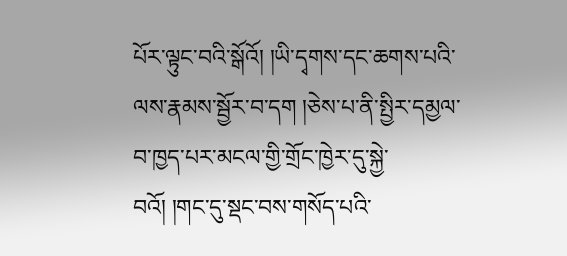པོར་ལྟུང་བའི་སྒོའོ། །ཡི་དྭགས་དང་ཆགས་པའི་ལས་རྣམས་སྦྱོར་བ་དག །ཅེས་པ་ནི་སྤྱིར་དམྱལ་བ་ཁྱད་པར་མངལ་གྱི་གྲོང་ཁྱེར་དུ་སྐྱེ་བའོ། །གང་དུ་སྡང་བས་གསོད་པའི་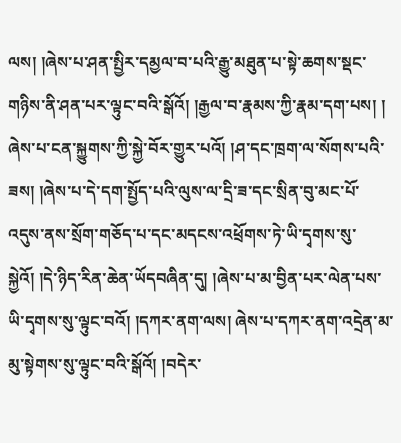ལས། །ཞེས་པ་ཤན་སྤྱིར་དམྱལ་བ་པའི་རྒྱུ་མཐུན་པ་སྟེ་ཆགས་སྡང་གཉིས་ནི་ཤན་པར་ལྟུང་བའི་སྒོའོ། །རྒྱལ་བ་རྣམས་ཀྱི་རྣམ་དག་པས། ། ཞེས་པ་ངན་སྐྱུགས་ཀྱི་སྐྱེ་བོར་གྱུར་པའོ། །ཤ་དང་ཁྲག་ལ་སོགས་པའི་ཟས། །ཞེས་པ་དེ་དག་སྤྱོད་པའི་ལུས་ལ་དྲི་ཟ་དང་སྲིན་བུ་མང་པོ་འདུས་ནས་སྲོག་གཅོད་པ་དང་མདངས་འཕྲོགས་ཏེ་ཡི་དྭགས་སུ་སྐྱེའོ། །དེ་ཉིད་རིན་ཆེན་ཡོདབཞིན་དུ། །ཞེས་པ་མ་བྱིན་པར་ལེན་པས་ཡི་དྭགས་སུ་ལྟུང་བའོ། །དཀར་ནག་ལས། ཞེས་པ་དཀར་ནག་འདྲེན་མ་མུ་སྟེགས་སུ་ལྟུང་བའི་སྒོའོ། །བདེར་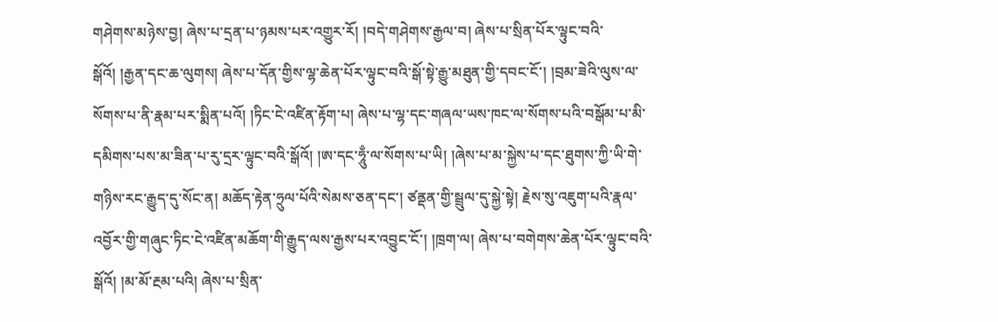གཤེགས་མཉེས་བྱ། ཞེས་པ་དྲན་པ་ཉམས་པར་འགྱུར་རོ། །བདེ་གཤེགས་རྒྱལ་བ། ཞེས་པ་སྲིན་པོར་ལྟུང་བའི་སྒོའོ། །རྒྱན་དང་ཆ་ལུགས། ཞེས་པ་དོན་གྱིས་ལྷ་ཆེན་པོར་ལྟུང་བའི་སྒོ་སྟེ་རྒྱུ་མཐུན་གྱི་དབང་ངོ་། །བྲམ་ཟེའི་ལུས་ལ་སོགས་པ་ནི་རྣམ་པར་སྨིན་པའོ། །ཏིང་ངེ་འཛིན་རྟོག་པ། ཞེས་པ་ལྷ་དང་གཞལ་ཡས་ཁང་ལ་སོགས་པའི་བསྒོམ་པ་མི་དམིགས་པས་མ་ཟིན་པ་རུ་དྲར་ལྟུང་བའི་སྒོའོ། །ཨ་དང་ཧཱུྃ་ལ་སོགས་པ་ཡི། །ཞེས་པ་མ་སྐྱེས་པ་དང་ཐུགས་ཀྱི་ཡི་གེ་གཉིས་རང་རྒྱུད་དུ་སོང་ན། མཆོད་རྟེན་ཧྲུལ་པོའི་སེམས་ཅན་དང་། ཙནྡན་གྱི་སྦྲུལ་དུ་སྐྱེ་སྟེ། རྗེས་སུ་འཇུག་པའི་རྣལ་འབྱོར་གྱི་གཞུང་ཏིང་ངེ་འཛིན་མཆོག་གི་རྒྱུད་ལས་རྒྱས་པར་འབྱུང་ངོ་། །ཁྲག་ལ། ཞེས་པ་བགེགས་ཆེན་པོར་ལྟུང་བའི་སྒོའོ། །མ་མོ་རྔམ་པའི། ཞེས་པ་སྲིན་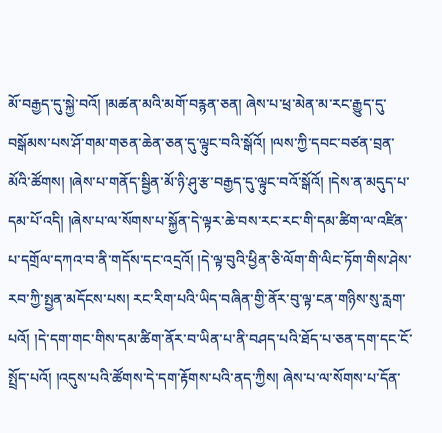མོ་བརྒྱད་དུ་སྐྱེ་བའོ། །མཚན་མའི་མགོ་བརྙན་ཅན། ཞེས་པ་ཕྲ་མེན་མ་རང་རྒྱུད་དུ་བསྒོམས་པས་ཤོ་གམ་གཅན་ཆེན་ཅན་དུ་ལྟུང་བའི་སྒོའོ། །ལས་ཀྱི་དབང་བཙན་བྲན་མོའི་ཚོགས། །ཞེས་པ་གནོད་སྦྱིན་མོ་ཉི་ཤུ་རྩ་བརྒྱད་དུ་ལྟུང་བའོ་སྒོའོ། །དེས་ན་མདུད་པ་དམ་པོ་འདི། །ཞེས་པ་ལ་སོགས་པ་སྐྱོན་དེ་ལྟར་ཆེ་བས་རང་རང་གི་དམ་ཚིག་ལ་འཛིན་པ་དགྲོལ་དཀའ་བ་ནི་གདོས་དང་འདྲའོ། །དེ་ལྟ་བུའི་ཕྱིན་ཅི་ལོག་གི་ལིང་ཏོག་གིས་ཤེས་རབ་ཀྱི་སྤྱན་མདོངས་པས། རང་རིག་པའི་ཡིད་བཞིན་གྱི་ནོར་བུ་ལྟ་ངན་གཉིས་སུ་རླག་པའོ། །དེ་དག་གང་གིས་དམ་ཚིག་ནོར་བ་ཡིན་པ་ནི་བཤད་པའི་ཐོད་པ་ཅན་དག་དང་ངོ་སྤྲོད་པའོ། །འདུས་པའི་ཚོགས་དེ་དག་རྟོགས་པའི་ནད་ཀྱིས། ཞེས་པ་ལ་སོགས་པ་དོན་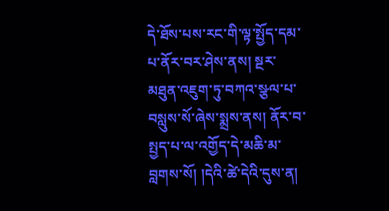དེ་ཐོས་པས་རང་གི་ལྟ་སྤྱོད་དམ་པ་ནོར་བར་ཤེས་ནས། སྔར་མཐུན་འཇུག་ཏུ་བཀའ་སྩལ་པ་བསླུས་སོ་ཞེས་སྨྲས་ནས། ནོར་བ་སྤྱད་པ་ལ་འགྱོད་དེ་མཆི་མ་བླགས་སོ། །དེའི་ཚེ་དེའི་དུས་ན།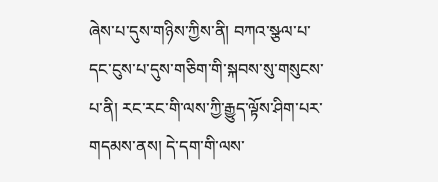ཞེས་པ་དུས་གཉིས་ཀྱིས་ནི། བཀའ་སྩལ་པ་དང་ངུས་པ་དུས་གཅིག་གི་སྐབས་སུ་གསུངས་པ་ནི། རང་རང་གི་ལས་ཀྱི་རྒྱུད་ལྟོས་ཤིག་པར་གདམས་ནས། དེ་དག་གི་ལས་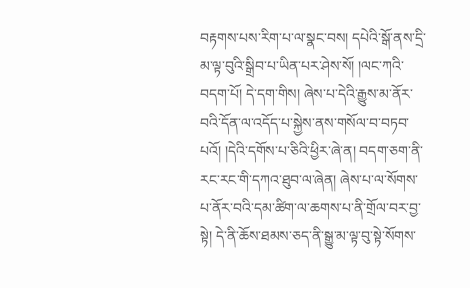བརྟགས་པས་རིག་པ་ལ་སྣང་བས། དཔེའི་སྒོ་ནས་དྲི་མ་ལྟ་བུའི་སྒྲིབ་པ་ཡིན་པར་ཤེས་སོ། །ལང་ཀའི་བདག་པོ། དེ་དག་གིས། ཞེས་པ་དེའི་རྒྱུས་མ་ནོར་བའི་དོན་ལ་འདོད་པ་སྐྱེས་ནས་གསོལ་བ་བཏབ་པའོ། །དེའི་དགོས་པ་ཅིའི་ཕྱིར་ཞེ་ན། བདག་ཅག་ནི་རང་རང་གི་དཀའ་ཐུབ་ལ་ཞེན། ཞེས་པ་ལ་སོགས་པ་ནོར་བའི་དམ་ཚིག་ལ་ཆགས་པ་ནི་གྲོལ་བར་བྱ་སྟེ། དེ་ནི་ཆོས་ཐམས་ཅད་ནི་སྒྱུ་མ་ལྟ་བུ་སྟེ་སོགས་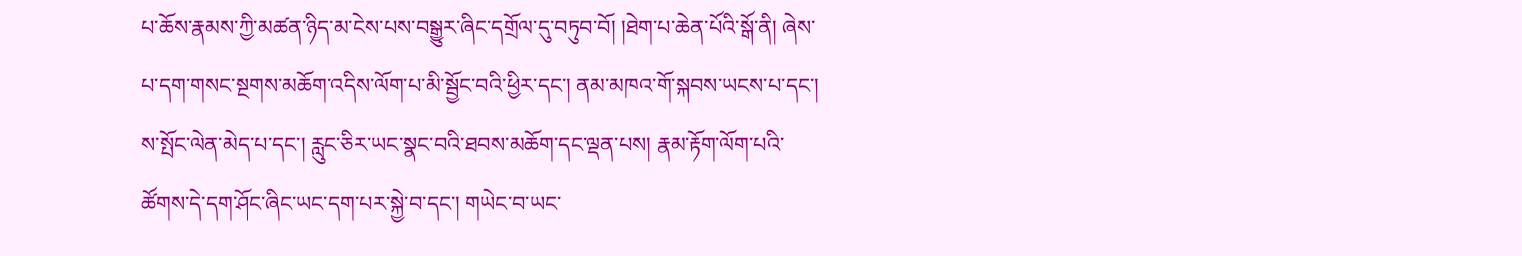པ་ཆོས་རྣམས་ཀྱི་མཚན་ཉིད་མ་ངེས་པས་བསྒྱུར་ཞིང་དགྲོལ་དུ་བཏུབ་བོ། །ཐེག་པ་ཆེན་པོའི་སྒོ་ནི། ཞེས་པ་དག་གསང་སྔགས་མཆོག་འདིས་ལོག་པ་མི་སྦྱོང་བའི་ཕྱིར་དང་། ནམ་མཁའ་གོ་སྐབས་ཡངས་པ་དང་། ས་སྤོང་ལེན་མེད་པ་དང་། རླུང་ཅིར་ཡང་སྣང་བའི་ཐབས་མཆོག་དང་ལྡན་པས། རྣམ་རྟོག་ལོག་པའི་ཚོགས་དེ་དག་ཤོང་ཞིང་ཡང་དག་པར་སྐྱེ་བ་དང་། གཡེང་བ་ཡང་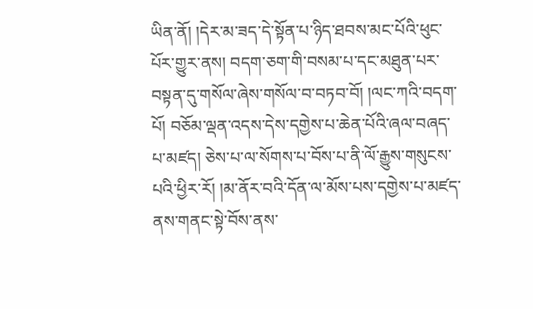ཡིན་ནོ། །དེར་མ་ཟད་དེ་སྟོན་པ་ཉིད་ཐབས་མང་པོའི་ཕུང་པོར་གྱུར་ནས། བདག་ཅག་གི་བསམ་པ་དང་མཐུན་པར་བསྟན་དུ་གསོལ་ཞེས་གསོལ་བ་བཏབ་བོ། །ལང་ཀའི་བདག་པོ། བཅོམ་ལྡན་འདས་དེས་དགྱེས་པ་ཆེན་པོའི་ཞལ་བཞད་པ་མཛད། ཅེས་པ་ལ་སོགས་པ་བོས་པ་ནི་ལོ་རྒྱུས་གསུངས་པའི་ཕྱིར་རོ། །མ་ནོར་བའི་དོན་ལ་མོས་པས་དགྱེས་པ་མཛད་ནས་གནང་སྟེ་བོས་ནས་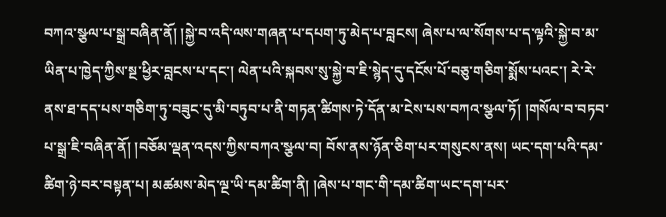བཀའ་སྩལ་པ་སྒྲ་བཞིན་ནོ། །སྐྱེ་བ་འདི་ལས་གཞན་པ་དཔག་ཏུ་མེད་པ་བླངས། ཞེས་པ་ལ་སོགས་པ་ད་ལྟའི་སྐྱེ་བ་མ་ཡིན་པ་ཁྱེད་ཀྱིས་སྔ་ཕྱིར་བླངས་པ་དང་། ལེན་པའི་སྐབས་སུ་སྐྱེ་བ་ཇི་སྙེད་དུ་དངོས་པོ་བཅུ་གཅིག་སྨོས་པའང་། རེ་རེ་ནས་ཐ་དད་པས་གཅིག་ཏུ་བཟུང་དུ་མི་བཏུབ་པ་ནི་གཏན་ཚིགས་ཏེ་དོན་མ་ངེས་པས་བཀའ་སྩལ་ཏོ། །གསོལ་བ་བཏབ་པ་སྒྲ་ཇི་བཞིན་ནོ། །བཅོམ་ལྡན་འདས་ཀྱིས་བཀའ་སྩལ་བ། བོས་ནས་ཉོན་ཅིག་པར་གསུངས་ནས། ཡང་དག་པའི་དམ་ཚིག་ཉེ་བར་བསྟན་པ། མཚམས་མེད་ལྔ་ཡི་དམ་ཚིག་ནི། །ཞེས་པ་གང་གི་དམ་ཚིག་ཡང་དག་པར་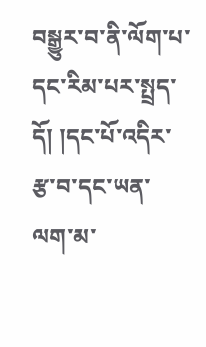བསྒྱུར་བ་ནི་ལོག་པ་དང་རིམ་པར་སྤྲད་དོ། །དང་པོ་འདིར་རྩ་བ་དང་ཡན་ལག་མ་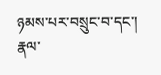ཉམས་པར་བསྲུང་བ་དང་། རྣལ་